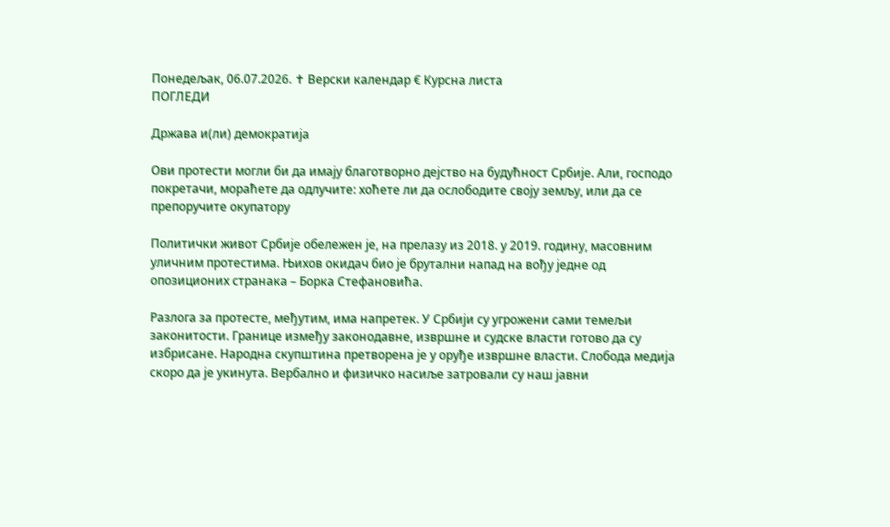Понедељак, 06.07.2026. ✝ Верски календар € Курсна листа
ПОГЛЕДИ

Држава и(ли) демократија

Ови протести могли би да имају благотворно дејство на будућност Србије. Али, господо покретачи, мораћете да одлучите: хоћете ли да ослободите своју земљу, или да се препоручите окупатору

Политички живот Србије обележен је, на прелазу из 2018. у 2019. годину, масовним уличним протестима. Њихов окидач био је брутални напад на вођу једне од опозиционих странака – Борка Стефановића.

Разлога за протесте, међутим, има напретек. У Србији су угрожени сами темељи законитости. Границе између законодавне, извршне и судске власти готово да су избрисане. Народна скупштина претворена је у оруђе извршне власти. Слобода медија скоро да је укинута. Вербално и физичко насиље затровали су наш јавни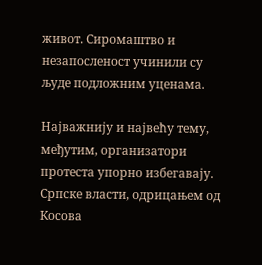живот. Сиромаштво и незапосленост учинили су људе подложним уценама.

Најважнију и највећу тему, међутим, организатори протеста упорно избегавају. Српске власти, одрицањем од Косова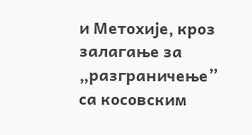и Метохије, кроз залагање за „разграничење” са косовским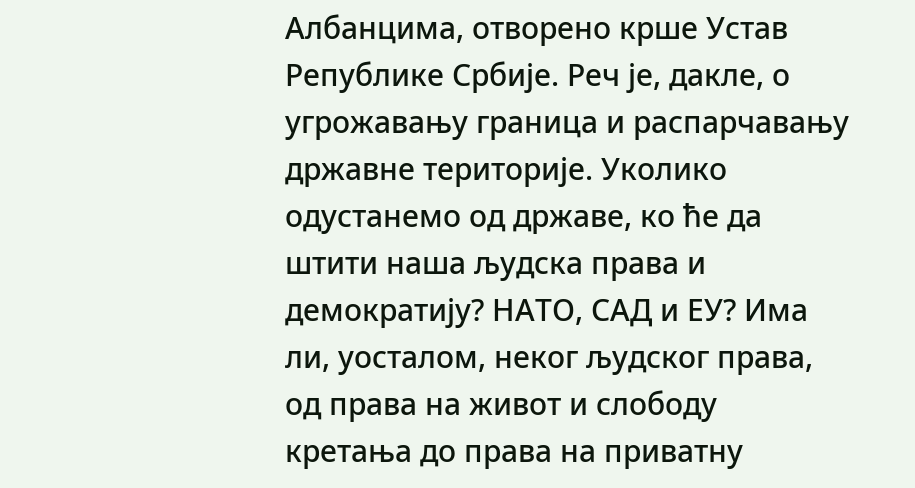Албанцима, отворено крше Устав Републике Србије. Реч је, дакле, о угрожавању граница и распарчавању државне територије. Уколико одустанемо од државе, ко ће да штити наша људска права и демократију? НАТО, САД и ЕУ? Има ли, уосталом, неког људског права, од права на живот и слободу кретања до права на приватну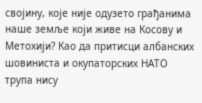својину, које није одузето грађанима наше земље који живе на Косову и Метохији? Као да притисци албанских шовиниста и окупаторских НАТО трупа нису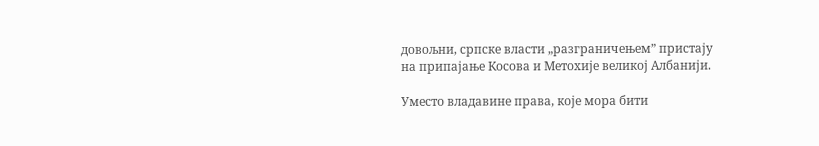довољни, српске власти „разграничењем” пристају на припајање Косова и Метохије великој Албанији.

Уместо владавине права, које мора бити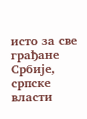исто за све грађане Србије, српске власти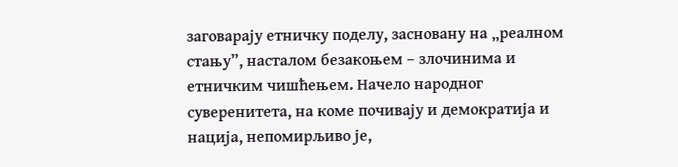заговарају етничку поделу, засновану на „реалном стању”, насталом безакоњем – злочинима и етничким чишћењем. Начело народног суверенитета, на коме почивају и демократија и нација, непомирљиво је,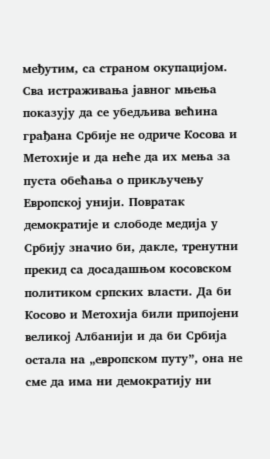међутим, са страном окупацијом. Сва истраживања јавног мњења показују да се убедљива већина грађана Србије не одриче Косова и Метохије и да неће да их мења за пуста обећања о прикључењу Европској унији. Повратак демократије и слободе медија у Србију значио би, дакле, тренутни прекид са досадашњом косовском политиком српских власти. Да би Косово и Метохија били припојени великој Албанији и да би Србија остала на „европском путу”, она не сме да има ни демократију ни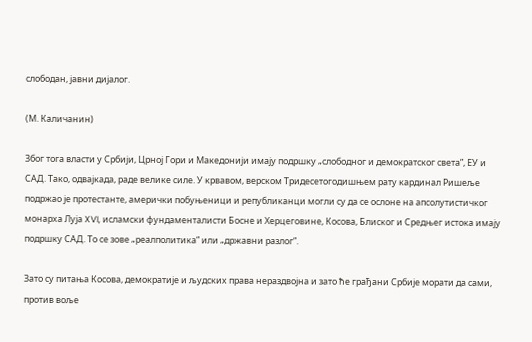слободан, јавни дијалог.

(М. Каличанин)

Због тога власти у Србији, Црној Гори и Македонији имају подршку „слободног и демократског света”, ЕУ и САД. Тако, одвајкада, раде велике силе. У крвавом, верском Тридесетогодишњем рату кардинал Ришеље подржао је протестанте, амерички побуњеници и републиканци могли су да се ослоне на апсолутистичког монарха Луја XVI, исламски фундаменталисти Босне и Херцеговине, Косова, Блиског и Средњег истока имају подршку САД. То се зове „реалполитика” или „државни разлог”.

Зато су питања Косова, демократије и људских права нераздвојна и зато ће грађани Србије морати да сами, против воље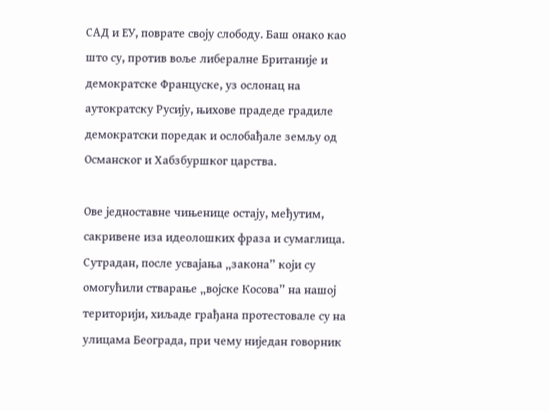САД и ЕУ, поврате своју слободу. Баш онако као што су, против воље либералне Британије и демократске Француске, уз ослонац на аутократску Русију, њихове прадеде градиле демократски поредак и ослобађале земљу од Османског и Хабзбуршког царства.

Ове једноставне чињенице остају, међутим, сакривене иза идеолошких фраза и сумаглица. Сутрадан, после усвајања „закона” који су омогућили стварање „војске Косова” на нашој територији, хиљаде грађана протестовале су на улицама Београда, при чему ниједан говорник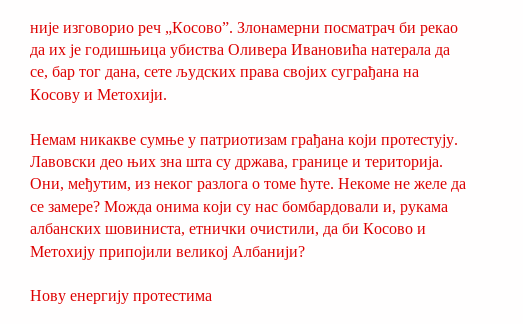није изговорио реч „Косово”. Злонамерни посматрач би рекао да их је годишњица убиства Оливера Ивановића натерала да се, бар тог дана, сете људских права својих суграђана на Косову и Метохији.

Немам никакве сумње у патриотизам грађана који протестују. Лавовски део њих зна шта су држава, границе и територија. Они, међутим, из неког разлога о томе ћуте. Некоме не желе да се замере? Можда онима који су нас бомбардовали и, рукама албанских шовиниста, етнички очистили, да би Косово и Метохију припојили великој Албанији?

Нову енергију протестима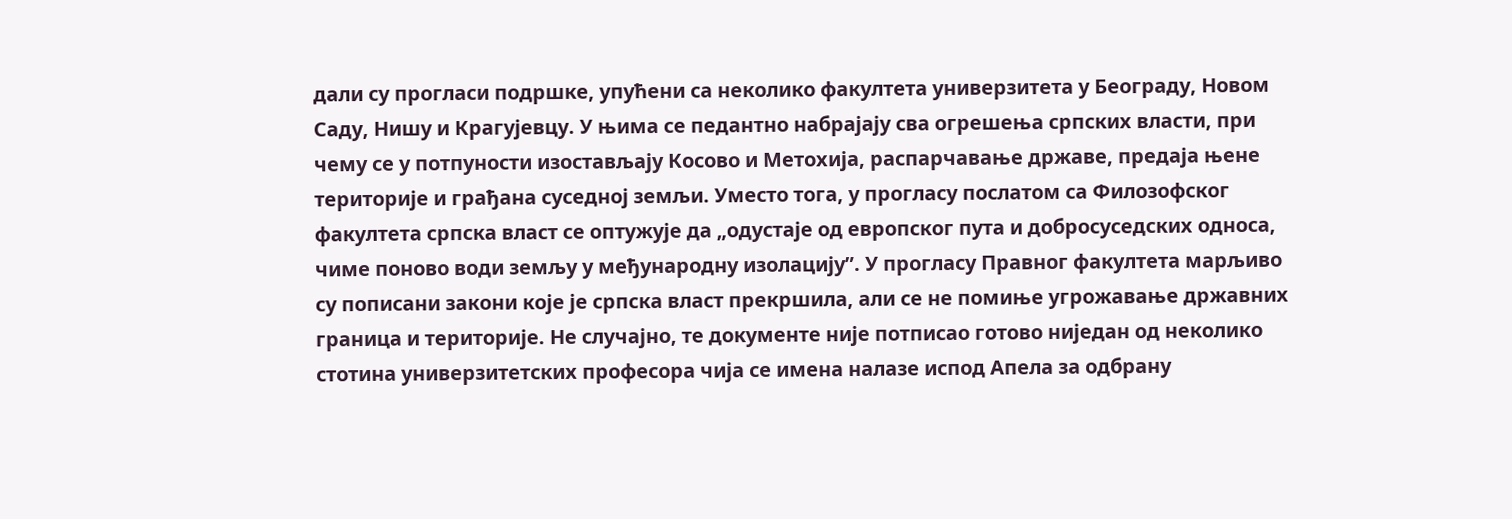дали су прогласи подршке, упућени са неколико факултета универзитета у Београду, Новом Саду, Нишу и Крагујевцу. У њима се педантно набрајају сва огрешења српских власти, при чему се у потпуности изостављају Косово и Метохија, распарчавање државе, предаја њене територије и грађана суседној земљи. Уместо тога, у прогласу послатом са Филозофског факултета српска власт се оптужује да „одустаје од европског пута и добросуседских односа, чиме поново води земљу у међународну изолацију”. У прогласу Правног факултета марљиво су пописани закони које је српска власт прекршила, али се не помиње угрожавање државних граница и територије. Не случајно, те документе није потписао готово ниједан од неколико стотина универзитетских професора чија се имена налазе испод Апела за одбрану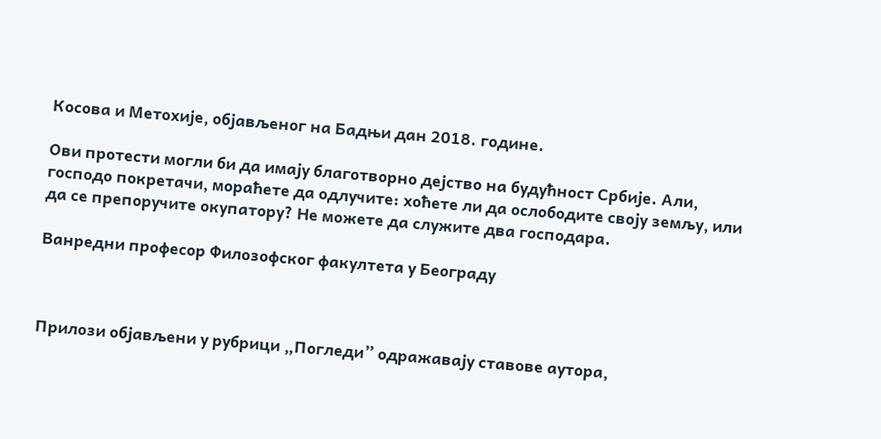Косова и Метохије, објављеног на Бадњи дан 2018. године.

Ови протести могли би да имају благотворно дејство на будућност Србије. Али, господо покретачи, мораћете да одлучите: хоћете ли да ослободите своју земљу, или да се препоручите окупатору? Не можете да служите два господара.

Ванредни професор Филозофског факултета у Београду



Прилози објављени у рубрици „Погледи” одражавају ставове аутора,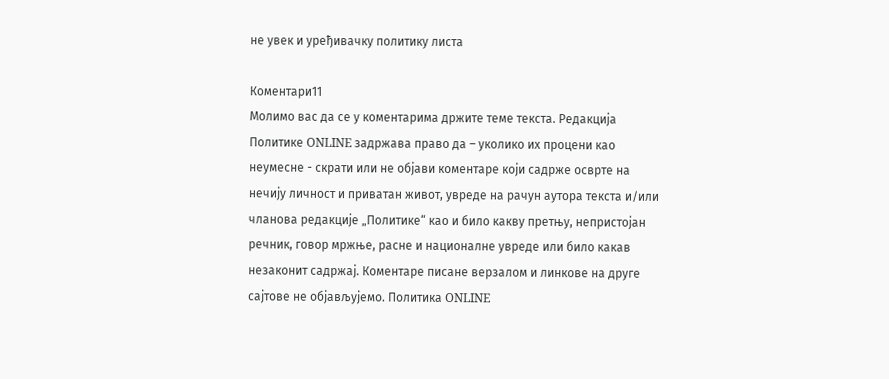не увек и уређивачку политику листа

Коментари11
Молимо вас да се у коментарима држите теме текста. Редакција Политике ONLINE задржава право да – уколико их процени као неумесне - скрати или не објави коментаре који садрже осврте на нечију личност и приватан живот, увреде на рачун аутора текста и/или чланова редакције „Политике“ као и било какву претњу, непристојан речник, говор мржње, расне и националне увреде или било какав незаконит садржај. Коментаре писане верзалом и линкове на друге сајтове не објављујемо. Политика ONLINE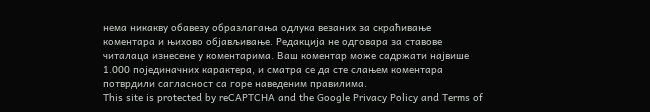нема никакву обавезу образлагања одлука везаних за скраћивање коментара и њихово објављивање. Редакција не одговара за ставове читалаца изнесене у коментарима. Ваш коментар може садржати највише 1.000 појединачних карактера, и сматра се да сте слањем коментара потврдили сагласност са горе наведеним правилима.
This site is protected by reCAPTCHA and the Google Privacy Policy and Terms of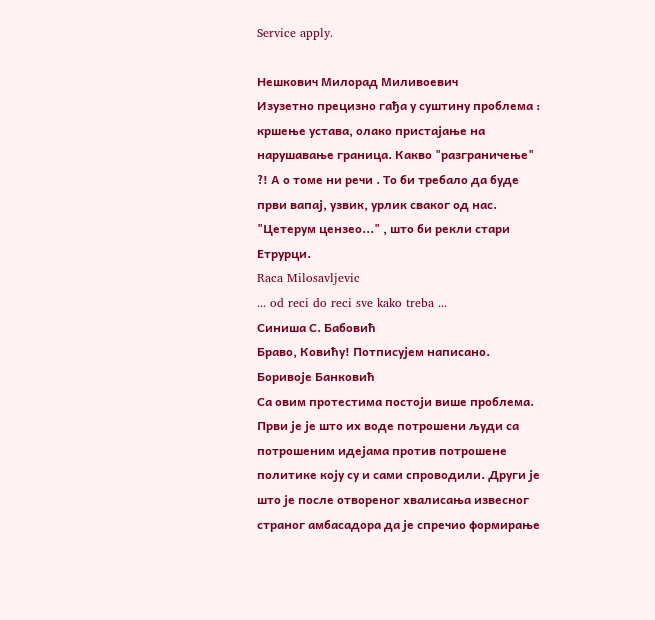Service apply.

Нешкович Милорад Миливоевич
Изузетно прецизно гађа у суштину проблема : кршење устава, олако пристајање на нарушавање граница. Какво "разграничење" ?! А о томе ни речи . То би требало да буде први вапај, узвик, урлик сваког од нас. "Цетерум цензео..." , што би рекли стари Етрурци.
Raca Milosavljevic
... od reci do reci sve kako treba ...
Синиша С. Бабовић
Браво, Ковићу! Потписујем написано.
Боривоје Банковић
Са овим протестима постоји више проблема. Први је је што их воде потрошени људи са потрошеним идејама против потрошене политике коју су и сами спроводили. Други је што је после отвореног хвалисања извесног страног амбасадора да је спречио формирање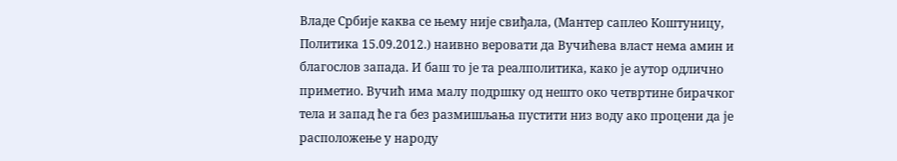Владе Србије каква се њему није свиђала, (Мантер саплео Коштуницу, Политика 15.09.2012.) наивно веровати да Вучићева власт нема амин и благослов запада. И баш то је та реалполитика, како је аутор одлично приметио. Вучић има малу подршку од нешто око четвртине бирачког тела и запад ће га без размишљања пустити низ воду ако процени да је расположење у народу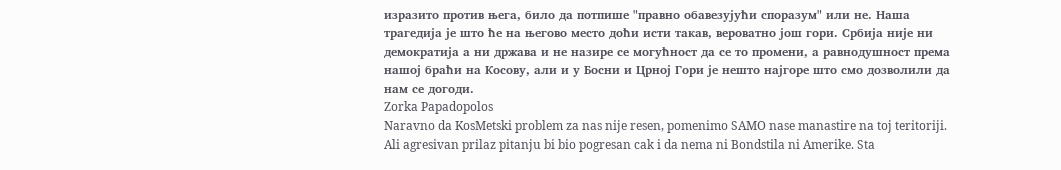изразито против њега, било да потпише "правно обавезујући споразум" или не. Наша трагедија је што ће на његово место доћи исти такав, вероватно још гори. Србија није ни демократија а ни држава и не назире се могућност да се то промени, а равнодушност према нашој браћи на Косову, али и у Босни и Црној Гори је нешто најгоре што смо дозволили да нам се догоди.
Zorka Papadopolos
Naravno da KosMetski problem za nas nije resen, pomenimo SAMO nase manastire na toj teritoriji. Ali agresivan prilaz pitanju bi bio pogresan cak i da nema ni Bondstila ni Amerike. Sta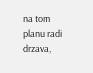na tom planu radi drzava,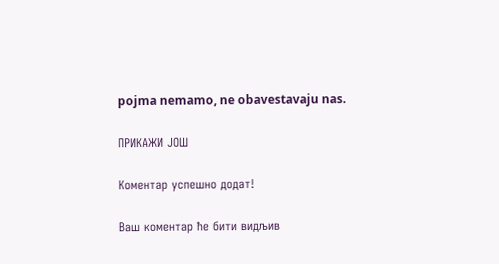pojma nemamo, ne obavestavaju nas.

ПРИКАЖИ ЈОШ

Комeнтар успeшно додат!

Ваш комeнтар ћe бити видљив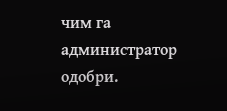чим га администратор одобри.